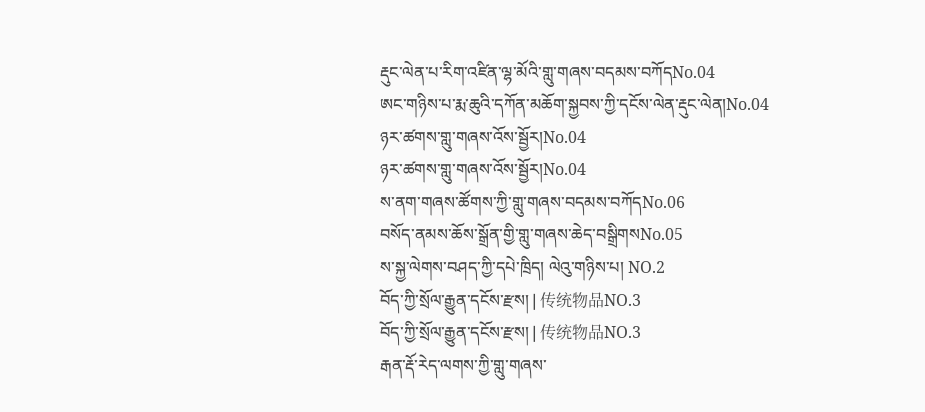རྡུང་ལེན་པ་རིག་འཛིན་ལྷ་མོའི་གླུ་གཞས་བདམས་བཀོདNo.04
ཨང་གཉིས་པ་རྨ་ཆུའི་དཀོན་མཆོག་སྐྱབས་ཀྱི་དངོས་ལེན་རྡུང་ལེན།No.04
ཉར་ཚགས་གླུ་གཞས་འོས་སྦྱོར།No.04
ཉར་ཚགས་གླུ་གཞས་འོས་སྦྱོར།No.04
ས་ནག་གཞས་ཚོགས་ཀྱི་གླུ་གཞས་བདམས་བཀོདNo.06
བསོད་ནམས་ཆོས་སྒྲོན་གྱི་གླུ་གཞས་ཆེད་བསྒྲིགསNo.05
ས་སྐྱ་ལེགས་བཤད་ཀྱི་དཔེ་ཁྲིད། ལེའུ་གཉིས་པ། NO.2
བོད་ཀྱི་སྲོལ་རྒྱུན་དངོས་རྫས། | 传统物品NO.3
བོད་ཀྱི་སྲོལ་རྒྱུན་དངོས་རྫས། | 传统物品NO.3
རྒན་རྡོ་རེད་ལགས་ཀྱི་གླུ་གཞས་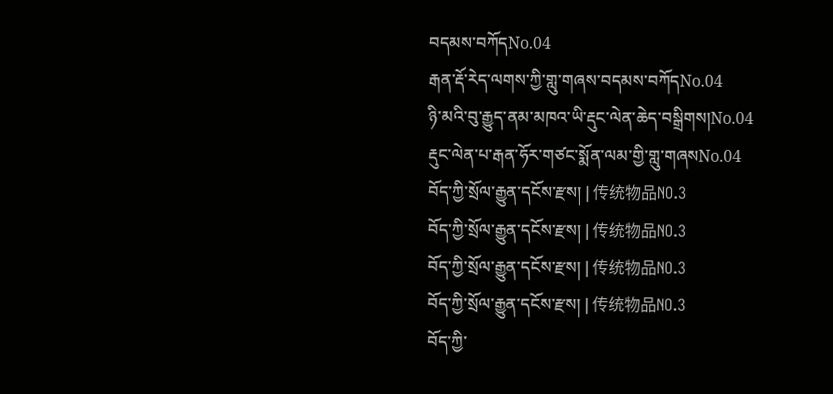བདམས་བཀོདNo.04
རྒན་རྡོ་རེད་ལགས་ཀྱི་གླུ་གཞས་བདམས་བཀོདNo.04
ཉི་མའི་བུ་རྒྱུད་ནམ་མཁའ་ཡི་རྡུང་ལེན་ཆེད་བསྒྲིགས།No.04
རྡུང་ལེན་པ་རྒན་ཧོར་གཙང་སྨོན་ལམ་གྱི་གླུ་གཞསNo.04
བོད་ཀྱི་སྲོལ་རྒྱུན་དངོས་རྫས། | 传统物品NO.3
བོད་ཀྱི་སྲོལ་རྒྱུན་དངོས་རྫས། | 传统物品NO.3
བོད་ཀྱི་སྲོལ་རྒྱུན་དངོས་རྫས། | 传统物品NO.3
བོད་ཀྱི་སྲོལ་རྒྱུན་དངོས་རྫས། | 传统物品NO.3
བོད་ཀྱི་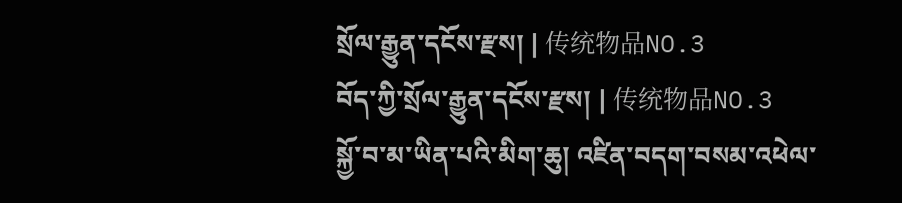སྲོལ་རྒྱུན་དངོས་རྫས། | 传统物品NO.3
བོད་ཀྱི་སྲོལ་རྒྱུན་དངོས་རྫས། | 传统物品NO.3
སྐྱོ་བ་མ་ཡིན་པའི་མིག་ཆུ། འཛིན་བདག་བསམ་འཕེལ་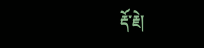རྡོ་རྗེ།